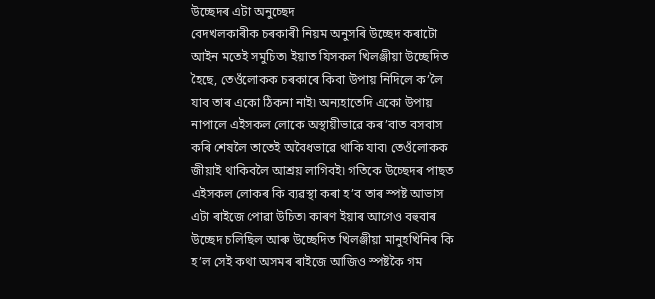উচ্ছেদৰ এটা অনুচ্ছেদ
বেদখলকাৰীক চৰকাৰী নিয়ম অনুসৰি উচ্ছেদ কৰাটো আইন মতেই সমুচিত৷ ইয়াত যিসকল খিলঞ্জীয়া উচ্ছেদিত হৈছে, তেওঁলোকক চৰকাৰে কিবা উপায় নিদিলে ক’লৈ যাব তাৰ একো ঠিকনা নাই৷ অন্যহাতেদি একো উপায় নাপালে এইসকল লোকে অস্থায়ীভাৱে কৰ’বাত বসবাস কৰি শেষলৈ তাতেই অবৈধভাৱে থাকি যাব৷ তেওঁলোকক জীয়াই থাকিবলৈ আশ্ৰয় লাগিবই৷ গতিকে উচ্ছেদৰ পাছত এইসকল লোকৰ কি ব্যৱস্থা কৰা হ’ব তাৰ স্পষ্ট আভাস এটা ৰাইজে পোৱা উচিত৷ কাৰণ ইয়াৰ আগেও বহুবাৰ উচ্ছেদ চলিছিল আৰু উচ্ছেদিত খিলঞ্জীয়া মানুহখিনিৰ কি হ’ল সেই কথা অসমৰ ৰাইজে আজিও স্পষ্টকৈ গম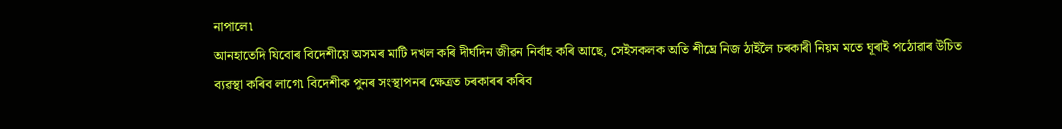নাপালে৷
আনহাতেদি যিবোৰ বিদেশীয়ে অসমৰ মাটি দখল কৰি দীৰ্ঘদিন জীৱন নিৰ্বাহ কৰি আছে, সেইসকলক অতি শীঘ্ৰে নিজ ঠাইলৈ চৰকাৰী নিয়ম মতে ঘূৰাই পঠোৱাৰ উচিত ব্যৱস্থা কৰিব লাগে৷ বিদেশীক পুনৰ সংস্থাপনৰ ক্ষেত্ৰত চৰকাৰৰ কৰিব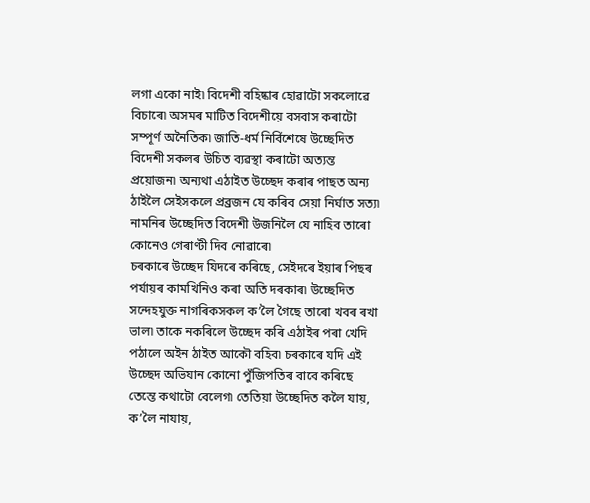লগা একো নাই৷ বিদেশী বহিষ্কাৰ হোৱাটো সকলোৱে বিচাৰে৷ অসমৰ মাটিত বিদেশীয়ে বসবাস কৰাটো সম্পূৰ্ণ অনৈতিক৷ জাতি-ধৰ্ম নিৰ্বিশেষে উচ্ছেদিত বিদেশী সকলৰ উচিত ব্যৱস্থা কৰাটো অত্যন্ত প্ৰয়োজন৷ অন্যথা এঠাইত উচ্ছেদ কৰাৰ পাছত অন্য ঠাইলৈ সেইসকলে প্ৰব্ৰজন যে কৰিব সেয়া নিৰ্ঘাত সত্য৷ নামনিৰ উচ্ছেদিত বিদেশী উজনিলৈ যে নাহিব তাৰো কোনেও গেৰাণ্টী দিব নোৱাৰে৷
চৰকাৰে উচ্ছেদ যিদৰে কৰিছে, সেইদৰে ইয়াৰ পিছৰ পৰ্যায়ৰ কামখিনিও কৰা অতি দৰকাৰ৷ উচ্ছেদিত সন্দেহযুক্ত নাগৰিকসকল ক’লৈ গৈছে তাৰো খবৰ ৰখা ভাল৷ তাকে নকৰিলে উচ্ছেদ কৰি এঠাইৰ পৰা খেদি পঠালে অইন ঠাইত আকৌ বহিব৷ চৰকাৰে যদি এই উচ্ছেদ অভিযান কোনো পুঁজিপতিৰ বাবে কৰিছে তেন্তে কথাটো বেলেগ৷ তেতিয়া উচ্ছেদিত কলৈ যায়, ক’লৈ নাযায়,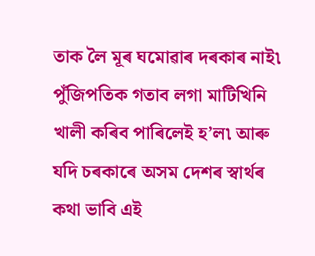তাক লৈ মূৰ ঘমোৱাৰ দৰকাৰ নাই৷ পুঁজিপতিক গতাব লগা মাটিখিনি খালী কৰিব পাৰিলেই হ’ল৷ আৰু যদি চৰকাৰে অসম দেশৰ স্বাৰ্থৰ কথা ভাবি এই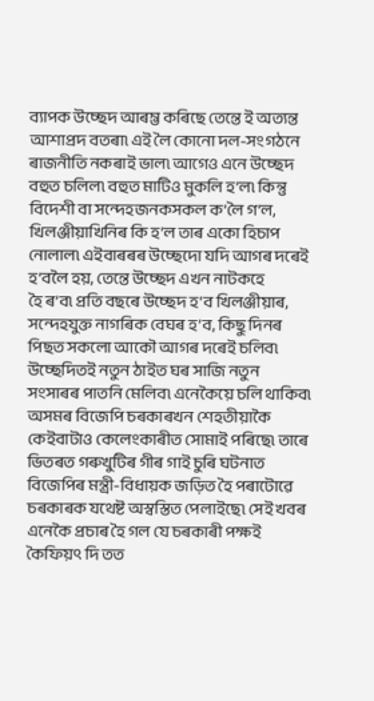ব্যাপক উচ্ছেদ আৰম্ভ কৰিছে তেন্তে ই অত্যন্ত আশাপ্ৰদ বতৰা৷ এই লৈ কোনো দল-সংগঠনে ৰাজনীতি নকৰাই ভাল৷ আগেও এনে উচ্ছেদ বহুত চলিল৷ বহুত মাটিও মুকলি হ’ল৷ কিন্তু বিদেশী বা সন্দেহজনকসকল ক’লৈ গ’ল, খিলঞ্জীয়াখিনিৰ কি হ’ল তাৰ একো হিচাপ নোলাল৷ এইবাৰৰৰ উচ্ছেদো যদি আগৰ দৰেই হ’বলৈ হয়, তেন্তে উচ্ছেদ এখন নাটকহে
হৈ ৰ’ব৷ প্ৰতি বছৰে উচ্ছেদ হ’ব খিলঞ্জীয়াৰ, সন্দেহযুক্ত নাগৰিক বেঘৰ হ’ব, কিছু দিনৰ পিছত সকলো আকৌ আগৰ দৰেই চলিব৷ উচ্ছেদিতই নতুন ঠাইত ঘৰ সাজি নতুন সংসাৰৰ পাতনি মেলিব৷ এনেকৈয়ে চলি থাকিব৷
অসমৰ বিজেপি চৰকাৰখন শেহতীয়াকৈ কেইবাটাও কেলেংকাৰীত সোমাই পৰিছে৷ তাৰে ভিতৰত গৰুখুটিৰ গীৰ গাই চুৰি ঘটনাত বিজেপিৰ মন্ত্ৰী-বিধায়ক জড়িত হৈ পৰাটোৱে চৰকাৰক যথেষ্ট অস্বস্তিত পেলাইছে৷ সেই খবৰ এনেকৈ প্ৰচাৰ হৈ গল যে চৰকাৰী পক্ষই কৈফিয়ৎ দি তত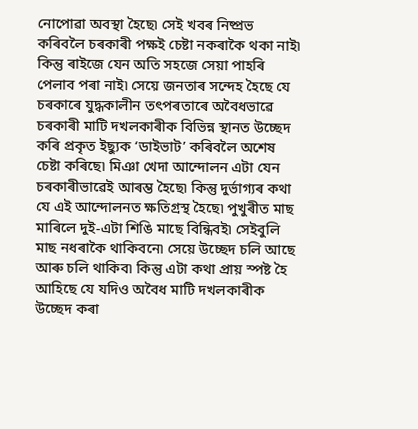নোপোৱা অবস্থা হৈছে৷ সেই খবৰ নিষ্প্ৰভ কৰিবলৈ চৰকাৰী পক্ষই চেষ্টা নকৰাকৈ থকা নাই৷ কিন্তু ৰাইজে যেন অতি সহজে সেয়া পাহৰি পেলাব পৰা নাই৷ সেয়ে জনতাৰ সন্দেহ হৈছে যে চৰকাৰে যুদ্ধকালীন তৎপৰতাৰে অবৈধভাৱে চৰকাৰী মাটি দখলকাৰীক বিভিন্ন স্থানত উচ্ছেদ কৰি প্ৰকৃত ইছ্যুক ‘ডাইভাট’ কৰিবলৈ অশেষ চেষ্টা কৰিছে৷ মিঞা খেদা আন্দোলন এটা যেন চৰকাৰীভাৱেই আৰম্ভ হৈছে৷ কিন্তু দুৰ্ভাগ্যৰ কথা যে এই আন্দোলনত ক্ষতিগ্ৰস্থ হৈছে৷ পুখুৰীত মাছ মাৰিলে দুই-এটা শিঙি মাছে বিন্ধিবই৷ সেইবুলি মাছ নধৰাকৈ থাকিবনে৷ সেয়ে উচ্ছেদ চলি আছে আৰু চলি থাকিব৷ কিন্তু এটা কথা প্ৰায় স্পষ্ট হৈ আহিছে যে যদিও অবৈধ মাটি দখলকাৰীক উচ্ছেদ কৰা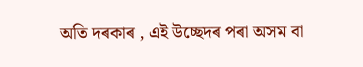অতি দৰকাৰ , এই উচ্ছেদৰ পৰা অসম বা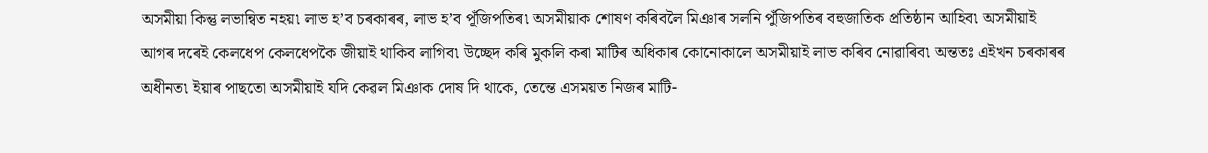অসমীয়া কিন্তু লভান্বিত নহয়৷ লাভ হ’ব চৰকাৰৰ, লাভ হ’ব পূঁজিপতিৰ৷ অসমীয়াক শোষণ কৰিবলৈ মিঞাৰ সলনি পুঁজিপতিৰ বহুজাতিক প্ৰতিষ্ঠান আহিব৷ অসমীয়াই আগৰ দৰেই কেলধেপ কেলধেপকৈ জীয়াই থাকিব লাগিব৷ উচ্ছেদ কৰি মুকলি কৰা মাটিৰ অধিকাৰ কোনোকালে অসমীয়াই লাভ কৰিব নোৱাৰিব৷ অন্ততঃ এইখন চৰকাৰৰ অধীনত৷ ইয়াৰ পাছতো অসমীয়াই যদি কেৱল মিঞাক দোষ দি থাকে, তেন্তে এসময়ত নিজৰ মাটি-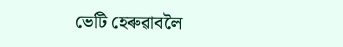ভেটি হেৰুৱাবলৈ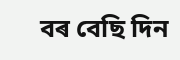বৰ বেছি দিন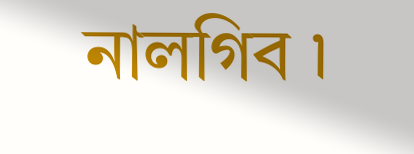নালগিব ৷